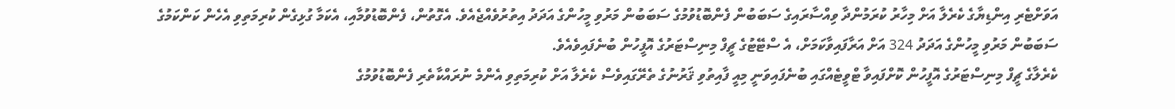އަވަށްޓެރި އިންޑިޔާގެ ކެރެލާ އަށް މިހާރު ކުރަމުންދާ ވިއްސާރައިގެ ސަބަބުން ފެންބޮޑުވުމުގެ ސަބަބުން މަރުވި މީހުންގެ އަދަދު އިތުރުވެއްޖެއެވެ. އެގޮތުން، ފެންބޮޑުވުމާއި، އެކަމާ ގުޅިގެން ކުރިމަތިވި އެހެން ކަންކަމުގެ ސަބަބުން މަރުވި މީހުންގެ އަދަދު 324 އަށް އަރާފައިވާކަމަށް، އެ ސްޓޭޓުގެ ޗީފް މިނިސްޓަރުގެ އޮފީހުން ބުނެފައިވެއެވެ.
ކެރެލާގެ ޗީފް މިނިސްޓަރުގެ އޮފީހުން ކޮށްފައިވާ ޓްވީޓެއްގައި ބުނެފައިވަނީ މިއީ ފާއިތުވި ޤަރުނުގެ ތެރޭގައިވެސް ކެރެލާ އަށް ކުރިމަތިވި އެންމެ ނުރައްކާތެރި ފެންބޮޑުވުމުގެ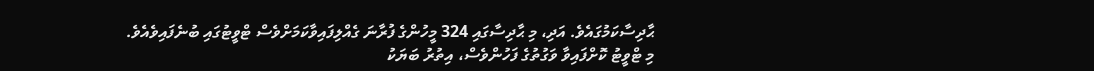ޙާދިސާކަމުގައެވެ. އަދި، މި ޙާދިސާގައި 324 މީހުންގެ ފުރާނަ ގެއްލިފައިވާކަމަށްވެސް ޓްވީޓުގައި ބުނެފައިވެއެވެ.
މި ޓްވީޓު ކޮށްފައިވާ ވަގުތުގެ ފަހުންވެސް، އިތުރު ބަޔަކު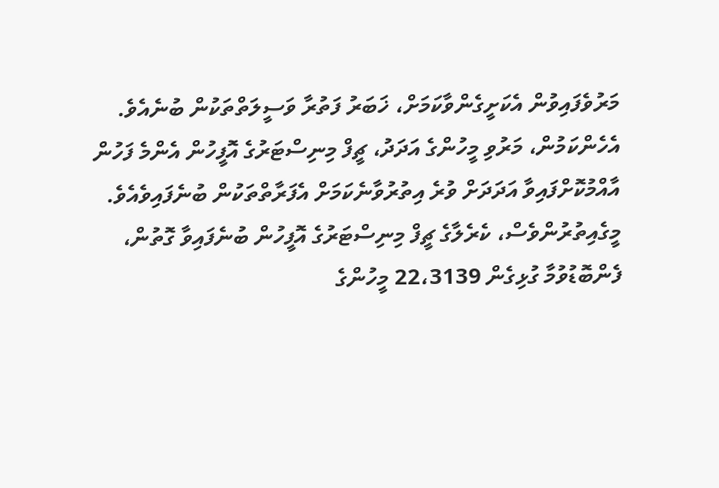މަރުވެފައިވުން އެކަށީގެންވާކަމަށް، ޚަބަރު ފަތުރާ ވަސީލަތްތަކުން ބުނެއެވެ. އެހެންކަމުން، މަރުވި މީހުންގެ އަދަދު، ޗީފް މިނިސްޓަރުގެ އޮފީހުން އެންމެ ފަހުން އާއްމުކޮށްފައިވާ އަދަދަށް ވުރެ އިތުރުވާނެކަމަށް އެފަރާތްތަކުން ބުނެފައިވެއެވެ.
މީގެއިތުރުންވެސް، ކެރެލާގެ ޗީފް މިނިސްޓަރުގެ އޮފީހުން ބުނެފައިވާ ގޮތުން، ފެންބޮޑުވުމާ ގުޅިގެން 22،3139 މީހުންގެ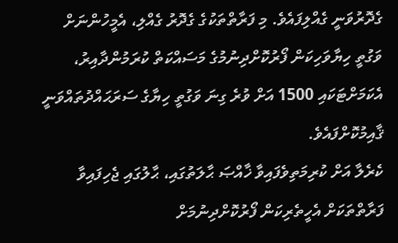ގެދޮރުވަނީ ގެއްލިފައެވެ. މި ފަރާތްތަކުގެ ގެދޮރު ގެއްލި، އެމީހުންނަށް ވަގުތީ ހިޔާވަހިކަން ފޯރުކޮށްދިނުމުގެ މަސައްކަތް ކުރަމުންދާއިރު، އެކަމަށްޓަކައި 1500 އަށް ވުރެ ގިނަ ވަގުތީ ހިޔާގެ ސަރަޙައްދުތައްވަނީ ޤާއިމުކޮށްފައެވެ.
ކެރެލާ އަށް ކުރިމަތިވެފައިވާ ޚާއްޞަ ޙާލަތުގައި، ޙާލުގައި ޖެހިފައިވާ ފަރާތްތަކަށް އެހީތެރިކަން ފޯރުކޮށްދިނުމަށް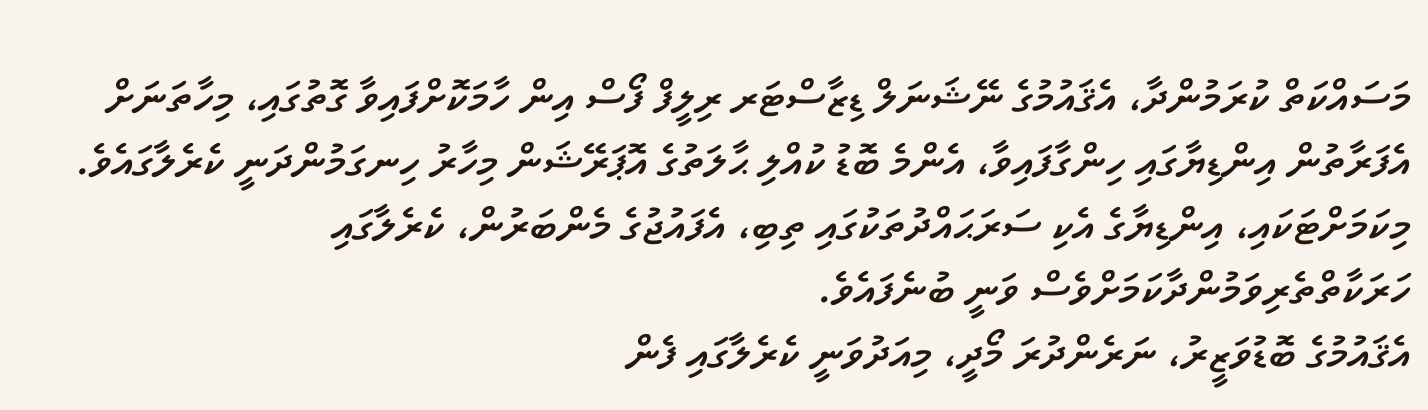މަސައްކަތް ކުރަމުންދާ، އެޤައުމުގެ ނޭޝަނަލް ޑިޒާސްޓަރ ރިލީފް ފޯސް އިން ހާމަކޮށްފައިވާ ގޮތުގައި، މިހާތަނަށް އެފަރާތުން އިންޑިޔާގައި ހިންގާފައިވާ، އެންމެ ބޮޑު ކުއްލި ޙާލަތުގެ އޮޕަރޭޝަން މިހާރު ހިނގަމުންދަނީ ކެރެލާގައެވެ. މިކަމަށްޓަކައި، އިންޑިޔާގެ އެކި ސަރަޙައްދުތަކުގައި ތިބި، އެފައުޖުގެ މެންބަރުން، ކެރެލާގައި ހަރަކާތްތެރިވަމުންދާކަމަށްވެސް ވަނީ ބުނެފައެވެ.
އެޤައުމުގެ ބޮޑުވަޒީރު، ނަރެންދުރަ މޯދީ، މިއަދުވަނީ ކެރެލާގައި ފެން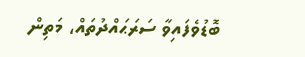ބޮޑުވެފައިވާ ސަރަޙައްދުތައް، މަތިން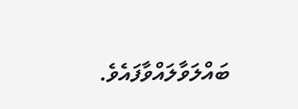ބައްލަވާލައްވާފައެވެ.